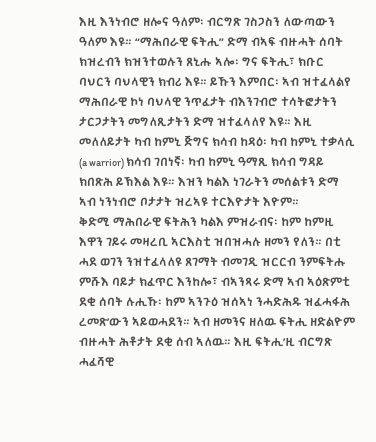እዚ እንነብሮ ዘሎና ዓለም፡ ብርግጽ ገስጋስን ለውጣውን ዓለም እዩ። “ማሕበራዊ ፍትሒ” ድማ ብኣፍ ብዙሓት ሰባት ክዝረብን ክዝንተወሉን ጸኒሑ ኣሎ፡ ግና ፍትሒ፣ ክቡር ባህርን ባህላዊን ክብሪ እዩ። ይኹን እምበር፡ ኣብ ዝተፈላልየ ማሕበራዊ ኮነ ባህላዊ ንጥፈታት ብእንገብሮ ተሳትፎታትን ታርጋታትን መግለጺታትን ድማ ዝተፈላለየ እዩ። እዚ መለለይታት ካብ ከምኒ ጅግና ክሳብ ከዳዕ፡ ካብ ከምኒ ተቃላሲ (a warrior) ክሳብ ገበነኛ፡ ካብ ከምኒ ዓማጺ ክሳብ ግዳይ ክበጽሕ ይኽእል እዩ። እዝን ካልእ ነገራትን መሰልቱን ድማ ኣብ ነንነብሮ ቦታታት ዝረኣዩ ተርእዮታት እዮም።
ቅድሚ ማሕበራዊ ፍትሕን ካልእ ምዝራብና፡ ከም ከምዚ እዋን ገይሩ መዛረቢ ኣርእስቲ ዝበዝሓሉ ዘመን የለን። በቲ ሓደ ወገን ንዝተፈላለዩ ጸገማት ብመገዲ ዝርርብ ንምፍትሑ ምሹእ ባይታ ክፈጥር እንከሎ፣ ብኣንጻሩ ድማ ኣብ ኣዕጽምቲ ደቂ ሰባት ሉሒኹ፡ ከም ኣንጉዕ ዝሰኣነ ንሓድሕዱ ዝፈሓፋሕ ረመጽ’ውን ኣይወሓደን። ኣብ ዘመንና ዘለዉ ፍትሒ ዘድልዮም ብዙሓት ሕቶታት ደቂ ሰብ ኣለዉ። እዚ ፍትሒ’ዚ ብርግጽ ሓፈሻዊ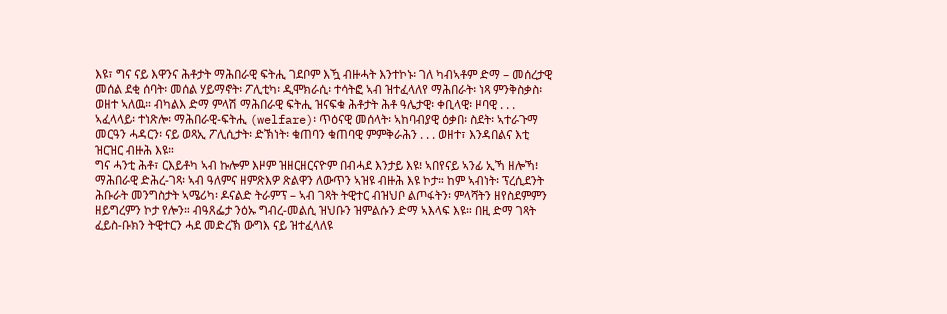እዩ፣ ግና ናይ እዋንና ሕቶታት ማሕበራዊ ፍትሒ ገደቦም እዃ ብዙሓት እንተኮኑ፡ ገለ ካብኣቶም ድማ – መሰረታዊ መሰል ደቂ ሰባት፡ መሰል ሃይማኖት፡ ፖሊቲካ፡ ዲሞክራሲ፡ ተሳትፎ ኣብ ዝተፈላለየ ማሕበራት፡ ነጻ ምንቅስቃስ፡ ወዘተ ኣለዉ። ብካልእ ድማ ምላሽ ማሕበራዊ ፍትሒ ዝናፍቁ ሕቶታት ሕቶ ዓሌታዊ፡ ቀቢላዊ፡ ዞባዊ . . . ኣፈላላይ፡ ተነጽሎ፡ ማሕበራዊ-ፍትሒ (welfare)፡ ጥዕናዊ መሰላት፡ ኣከባብያዊ ዕቃበ፡ ስደት፡ ኣተራጉማ መርዓን ሓዳርን፡ ናይ ወጻኢ ፖሊሲታት፡ ድኽነት፡ ቁጠባን ቁጠባዊ ምምቅራሕን . . . ወዘተ፣ እንዳበልና እቲ ዝርዝር ብዙሕ እዩ።
ግና ሓንቲ ሕቶ፣ ርእይቶካ ኣብ ኩሎም እዞም ዝዘርዘርናዮም በብሓደ እንታይ እዩ፧ ኣበየናይ ኣንፊ ኢኻ ዘሎኻ፧
ማሕበራዊ ድሕረ-ገጻ፡ ኣብ ዓለምና ዘምጽእዎ ጽልዋን ለውጥን ኣዝዩ ብዙሕ እዩ ኮታ። ከም ኣብነት፡ ፕረሲደንት ሕቡራት መንግስታት ኣሜሪካ፡ ዶናልድ ትራምፕ – ኣብ ገጻት ትዊተር ብዝህቦ ልጦፋትን፡ ምላሻትን ዘየስደምምን ዘይግረምን ኮታ የሎን። ብዓጸፌታ ንዕኡ ግብረ-መልሲ ዝህቡን ዝምልሱን ድማ ኣእላፍ እዩ። በዚ ድማ ገጻት ፈይስ-ቡክን ትዊተርን ሓደ መድረኽ ውግእ ናይ ዝተፈላለዩ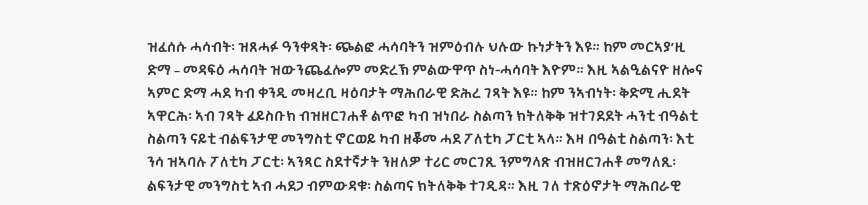ዝፈሰሱ ሓሳብት፡ ዝጸሓፉ ዓንቀጻት፡ ጭልፎ ሓሳባትን ዝምዕብሉ ህሉው ኩነታትን እዩ። ከም መርኣያ’ዚ ድማ – መዳፍዕ ሓሳባት ዝውንጨፈሎም መድረኽ ምልውዋጥ ስነ-ሓሳባት እዮም። እዚ ኣልዒልናዮ ዘሎና ኣምር ድማ ሓደ ካብ ቀንዲ መዛረቢ ዛዕባታት ማሕበራዊ ድሕረ ገጻት እዩ። ከም ንኣብነት፡ ቅድሚ ሒደት ኣዋርሕ፡ ኣብ ገጻት ፈይስቡክ ብዝዘርገሐቶ ልጥፎ ካብ ዝነበራ ስልጣን ክትለቅቅ ዝተገደደት ሓንቲ ብዓልቲ ስልጣን ናይቲ ብልፍንታዊ መንግስቲ ኖርወይ ካብ ዘቖመ ሓደ ፖለቲካ ፓርቲ ኣላ። እዛ በዓልቲ ስልጣን፡ እቲ ንሳ ዝኣባሉ ፖለቲካ ፓርቲ፡ ኣንጻር ስደተኛታት ንዘለዎ ተሪር መርገጺ ንምግላጽ ብዝዘርገሐቶ መግለጺ፡ ልፍንታዊ መንግስቲ ኣብ ሓደጋ ብምውዳቁ፡ ስልጣና ክትለቅቅ ተገዲዳ። እዚ ገለ ተጽዕኖታት ማሕበራዊ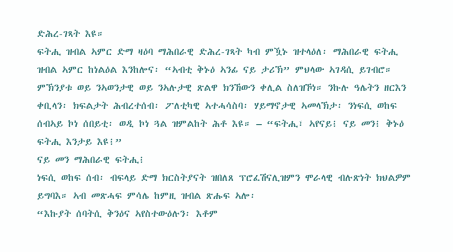ድሕረ-ገጻት እዩ።
ፍትሒ ዝብል ኣምር ድማ ዛዕባ ማሕበራዊ ድሕረ-ገጻት ካብ ምዃኑ ዝተላዕለ፡ ማሕበራዊ ፍትሒ ዝብል ኣምር ከነልዕል እንከሎና፡ “ኣብቲ ቅኑዕ ኣንፊ ናይ ታሪኽ” ምህላው ኣገዳሲ ይገብሮ። ምኽንያቱ ወይ ንኣወንታዊ ወይ ንኣሉታዊ ጽልዋ ክንኸውን ቀሊል ስለዝኾነ። ንኩሉ ዓሌትን ዘርእን ቀቢላን፡ ክፍልታት ሕብረተሰብ፡ ፖለቲካዊ ኣተሓሳስባ፡ ሃይማኖታዊ ኣመላኽታ፡ ንነፍሲ ወከፍ ሰብኣይ ኮነ ሰበይቲ፡ ወዲ ኮነ ጓል ዝምልከት ሕቶ እዩ። – “ፍትሒ፣ ኣየናይ፧ ናይ መን፧ ቅኑዕ ፍትሒ እንታይ እዩ፧”
ናይ መን ማሕበራዊ ፍትሒ፧
ነፍሲ ወከፍ ሰብ፡ ብፍላይ ድማ ክርስትያናት ዝበለጸ ፕሮፈሽናሊዝምን ሞራላዊ ብሉጽነት ክህልዎም ይግባእ። ኣብ መጽሓፍ ምሳሌ ከምዚ ዝብል ጽሑፍ ኣሎ፡
“እኩያት ሰባትሲ ቅንዕና ኣየስተውዕሉን፡ እቶም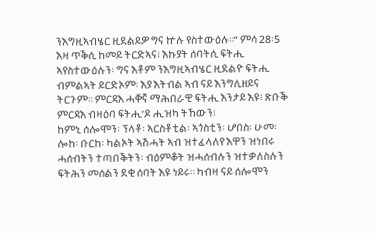ንእግዚኣብሄር ዚደልይዎ ግና ኵሉ የስተውዕሉ።” ምሳ 28፡5
እዛ ጥቕሲ ከመይ ትርድኣና፧ እኩያት ሰባትሲ ፍትሒ ኣየስተውዕሉን፡ ግና እቶም ንእግዚኣብሄር ዚደልዮ ፍትሒ ብምልኣት ይርድኦም፡ እያ እትብል ኣብ ናይ እንግሊዘይና ትርጉም። ምርዳእ ሓቐኛ ማሕበራዊ ፍትሒ እንታይ እዩ፧ ጽቡቕ ምርዳእ ብዛዕባ ፍትሒ’ዶ ሒዝካ ትኸውን፧
ከምኒ ሰሎሞን፡ ፕላቶ፡ ኣርስቶቲል፡ ኣጎስቲን፡ ሆበስ፡ ሁመ፡ ሎከ፡ ቡርከ፡ ካልኦት ኣሽሓት ኣብ ዝተፈላለየ እዋን ዝነበሩ ሓሰብትን ተጣበቕትን፡ ብዕምቆት ዝሓሰብሉን ዝተቃለስሉን ፍትሕን መሰልን ደቂ ሰባት እዩ ነይሩ። ካብዛ ናይ ሰሎሞን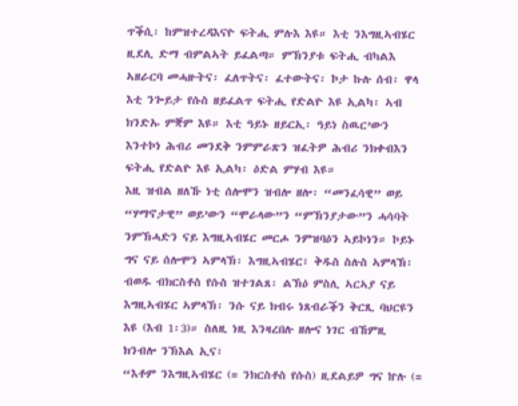ጥቕሲ፡ ከምዝተረዳእናዮ ፍትሒ ምሉእ እዩ። እቲ ንእግዚኣብሄር ዚደሊ ድማ ብምልኣት ይፈልጣ። ምኽንያቱ ፍትሒ ብካልእ ኣዘራርባ መሓዙትና፡ ፈለጥትና፡ ፈተውትና፡ ኮታ ኩሉ ሰብ፡ ዋላ እቲ ንጐይታ የሱስ ዘይፈልጥ ፍትሒ የድልዮ እዩ ኢልካ፡ ኣብ ክንድኡ ምቛም እዩ። እቲ ዓይኑ ዘይርኢ፡ ዓይነ ስዉር’ውን እንተኮነ ሕብሪ መንደቅ ንምምራጽን ዝፈትዎ ሕብሪ ንክቀብእን ፍትሒ የድልዮ እዩ ኢልካ፡ ዕድል ምሃብ እዩ።
እዚ ዝብል ዘለኹ ነቲ ሰሎሞን ዝብሎ ዘሎ፡ “መንፈሳዊ” ወይ “ሃማኖታዊ” ወይ’ውን “ሞራላው”ን “ምኽንያታው”ን ሓሳባት ንምኽሓድን ናይ እግዚኣብሄር መርሖ ንምዝባዕን ኣይኮነን። ኮይኑ ግና ናይ ሰሎሞን ኣምላኽ፡ እግዚኣብሄር፣ ቅዱስ ስሉስ ኣምላኽ፡ ብወዱ ብክርስቶስ የሱስ ዝተገልጸ፡ ልኽዕ ምስሊ ኣርኣያ ናይ እግዚኣብሄር ኣምላኽ፡ ንሱ ናይ ክብሩ ነጸብራቕን ቅርጺ ባህርዩን እዩ (እብ 1፡3)። ስለዚ ነዚ እንዛረበሉ ዘሎና ነገር ብኸምዚ ክንብሎ ንኽእል ኢና፣
“እቶም ንእግዚኣብሄር (= ንክርስቶስ የሱስ) ዚደልይዎ ግና ኵሉ (=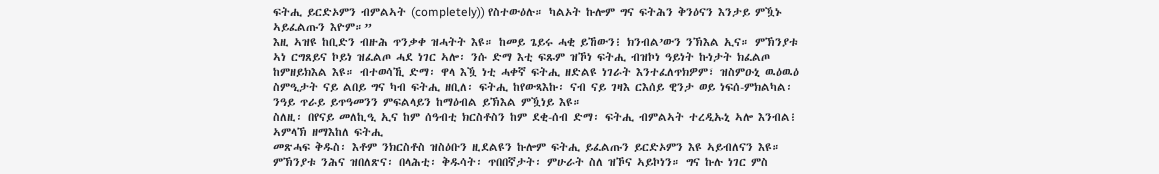ፍትሒ ይርድኦምን ብምልኣት (completely)) የስተውዕሉ። ካልኦት ኩሎም ግና ፍትሕን ቅንዕናን እንታይ ምዃኑ ኣይፈልጡን እዮም።”
እዚ ኣዝዩ ከቢድን ብዙሕ ጥንቃቀ ዝሓትት እዩ። ከመይ ጌይሩ ሓቂ ይኸውን፧ ክንብል’ውን ንኽእል ኢና። ምኽንያቱ ኣነ ርግጸይና ኮይነ ዝፈልጦ ሓደ ነገር ኣሎ፡ ንሱ ድማ እቲ ፍጹም ዝኾነ ፍትሒ ብዝኮነ ዓይነት ኩነታት ክፈልጦ ከምዘይክእል እዩ። ብተወሳኺ ድማ፡ ዋላ እዃ ነቲ ሓቀኛ ፍትሒ ዘድልዩ ነገራት እንተፈለጥክዎም፣ ዝስምዑኒ ዉዕዉዕ ስምዒታት ናይ ልበይ ግና ካብ ፍትሒ ዘቢለ፡ ፍትሒ ከየውጻእኩ፡ ናብ ናይ ገዛእ ርእሰይ ዊንታ ወይ ነፍሰ-ምክልካል፡ ንዓይ ጥራይ ይጥዓመንን ምፍልላይን ከማዕብል ይኽእል ምዃነይ እዩ።
ስለዚ፡ በየናይ መለኪዒ ኢና ከም ሰዓብቲ ክርስቶስን ከም ደቂ-ሰብ ድማ፡ ፍትሒ ብምልኣት ተረዲኡኒ ኣሎ እንብል፧
ኣምላኽ ዘማእከለ ፍትሒ
መጽሓፍ ቅዱስ፡ እቶም ንክርስቶስ ዝስዕቡን ዚደልዩን ኩሎም ፍትሒ ይፈልጡን ይርድኦምን እዩ ኣይብለናን እዩ። ምኽንያቱ ንሕና ዝበለጽና፡ በላሕቲ፡ ቅዱሳት፡ ጥበበኛታት፡ ምሁራት ስለ ዝኾና ኣይኮነን። ግና ኩሉ ነገር ምስ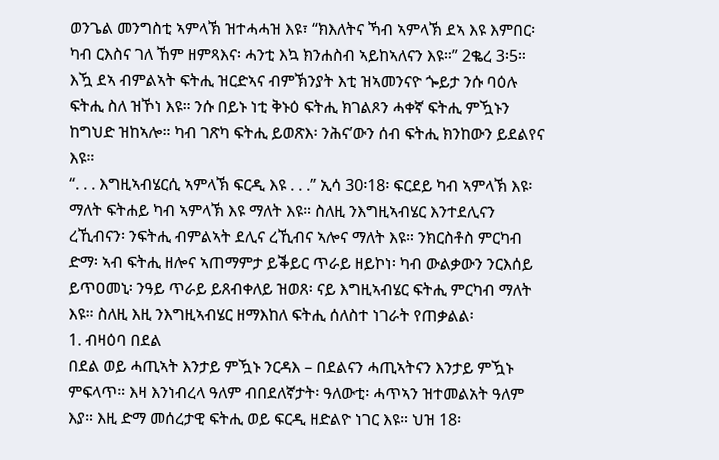ወንጌል መንግስቲ ኣምላኽ ዝተሓሓዝ እዩ፣ “ክእለትና ኻብ ኣምላኽ ደኣ እዩ እምበር፡ ካብ ርእስና ገለ ኸም ዘምጻእና፡ ሓንቲ እኳ ክንሐስብ ኣይከኣለናን እዩ።” 2ቈረ 3፡5። እዃ ደኣ ብምልኣት ፍትሒ ዝርድኣና ብምኽንያት እቲ ዝኣመንናዮ ጐይታ ንሱ ባዕሉ ፍትሒ ስለ ዝኾነ እዩ። ንሱ በይኑ ነቲ ቅኑዕ ፍትሒ ክገልጾን ሓቀኛ ፍትሒ ምዃኑን ከግህድ ዝከኣሎ። ካብ ገጽካ ፍትሒ ይወጽእ፡ ንሕና’ውን ሰብ ፍትሒ ክንከውን ይደልየና እዩ።
“. . . እግዚኣብሄርሲ ኣምላኽ ፍርዲ እዩ . . .” ኢሳ 30፡18፡ ፍርደይ ካብ ኣምላኽ እዩ፡ ማለት ፍትሐይ ካብ ኣምላኽ እዩ ማለት እዩ። ስለዚ ንእግዚኣብሄር እንተደሊናን ረኺብናን፡ ንፍትሒ ብምልኣት ደሊና ረኺብና ኣሎና ማለት እዩ። ንክርስቶስ ምርካብ ድማ፡ ኣብ ፍትሒ ዘሎና ኣጠማምታ ይቕይር ጥራይ ዘይኮነ፡ ካብ ውልቃውን ንርእሰይ ይጥዐመኒ፡ ንዓይ ጥራይ ይጸብቀለይ ዝወጸ፡ ናይ እግዚኣብሄር ፍትሒ ምርካብ ማለት እዩ። ስለዚ እዚ ንእግዚኣብሄር ዘማእከለ ፍትሒ ሰለስተ ነገራት የጠቃልል፡
1. ብዛዕባ በደል
በደል ወይ ሓጢኣት እንታይ ምዃኑ ንርዳእ – በደልናን ሓጢኣትናን እንታይ ምዃኑ ምፍላጥ። እዛ እንነብረላ ዓለም ብበደለኛታት፡ ዓለውቲ፡ ሓጥኣን ዝተመልአት ዓለም እያ። እዚ ድማ መሰረታዊ ፍትሒ ወይ ፍርዲ ዘድልዮ ነገር እዩ። ህዝ 18፡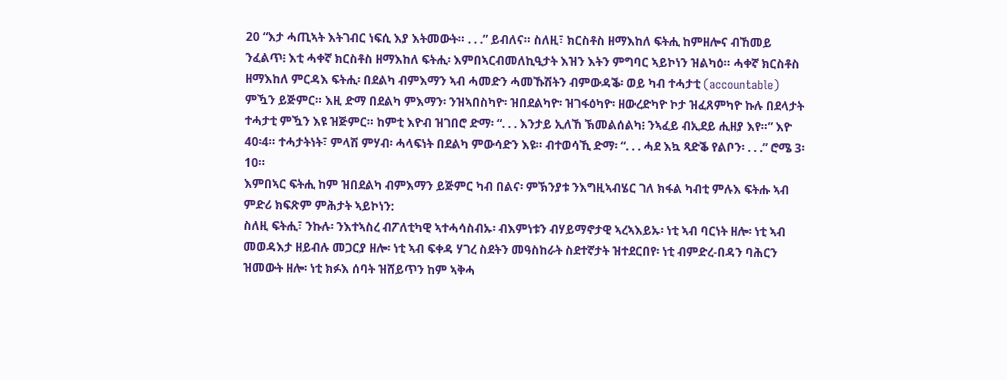20 “እታ ሓጢኣት እትገብር ነፍሲ እያ እትመውት። . . .” ይብለና። ስለዚ፣ ክርስቶስ ዘማእከለ ፍትሒ ከምዘሎና ብኸመይ ንፈልጥ፧ እቲ ሓቀኛ ክርስቶስ ዘማእከለ ፍትሒ፡ እምበኣርብመለኪዒታት እዝን እትን ምግባር ኣይኮነን ዝልካዕ። ሓቀኛ ክርስቶስ ዘማእከለ ምርዳእ ፍትሒ፡ በደልካ ብምእማን ኣብ ሓመድን ሓመኹሽትን ብምውዳቕ፡ ወይ ካብ ተሓታቲ (accountable) ምዃን ይጅምር። እዚ ድማ በደልካ ምእማን፡ ንዝኣበስካዮ፡ ዝበደልካዮ፡ ዝገፋዕካዮ፡ ዘውረድካዮ ኮታ ዝፈጸምካዮ ኩሉ በደላታት ተሓታቲ ምዃን እዩ ዝጅምር። ከምቲ እዮብ ዝገበሮ ድማ፡ “. . . እንታይ ኢለኸ ኽመልሰልካ፧ ንኣፈይ ብኢደይ ሒዘያ እየ።” እዮ 40፡4። ተሓታትነት፣ ምላሽ ምሃብ፡ ሓላፍነት በደልካ ምውሳድን እዩ። ብተወሳኺ ድማ፡ “. . . ሓደ እኳ ጻድቕ የልቦን፡ . . .” ሮሜ 3፡10።
እምበኣር ፍትሒ ከም ዝበደልካ ብምእማን ይጅምር ካብ በልና፡ ምኽንያቱ ንእግዚኣብሄር ገለ ክፋል ካብቲ ምሉእ ፍትሑ ኣብ ምድሪ ክፍጽም ምሕታት ኣይኮነን:
ስለዚ ፍትሒ፣ ንኩሉ፡ ንእተኣስረ ብፖለቲካዊ ኣተሓሳስብኡ፡ ብእምነቱን ብሃይማኖታዊ ኣረኣእይኡ፡ ነቲ ኣብ ባርነት ዘሎ፡ ነቲ ኣብ መወዳእታ ዘይብሉ መጋርያ ዘሎ፡ ነቲ ኣብ ፍቀዳ ሃገረ ስደትን መዓስከራት ስደተኛታት ዝተደርበየ፡ ነቲ ብምድረ-በዳን ባሕርን ዝመውት ዘሎ፡ ነቲ ክፉእ ሰባት ዝሸይጥን ከም ኣቅሓ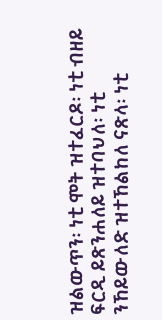ዝልውጥን፡ ነቲ ሞት ዝተፈርዶ፡ ነቲ ብዘይ ፍርዲ ይጽንሐለይ ዝተባህለ፡ ነቲ ንኸይውለድ ዝተኸልከለ ናጽላ፡ ነቲ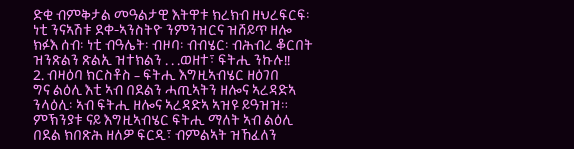ድቂ ብምቅታል መዓልታዊ እትዋቱ ክረክብ ዘህረፍርፍ፡ ነቲ ንናኣሽቱ ደቀ-ኣንስትዮ ንምንዝርና ዝሸይጥ ዘሎ ክፉእ ሰብ፡ ነቲ ብዓሌት፡ ብዞባ፡ ብብሄር፡ ብሕብረ ቆርበት ዝንጽልን ጽልኢ ዝተክልን . . .ወዘተ፣ ፍትሒ ንኩሉ!!
2. ብዛዕባ ክርስቶስ – ፍትሒ እግዚኣብሄር ዘዕገበ
ግና ልዕሊ እቲ ኣብ በደልን ሓጢኣትን ዘሎና ኣረዳድኣ ንላዕሊ፡ ኣብ ፍትሒ ዘሎና ኣረዳድኣ ኣዝዩ ይዓዝዝ። ምኽንያቱ ናይ እግዚኣብሄር ፍትሒ ማለት ኣብ ልዕሊ በደል ክበጽሕ ዘለዎ ፍርዲ፣ ብምልኣት ዝኸፈለን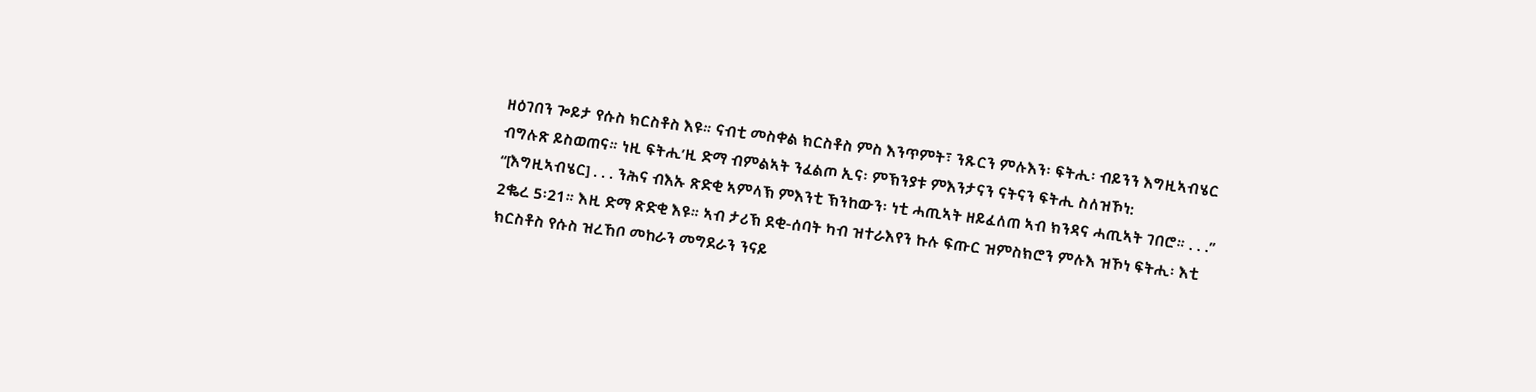ዘዕገበን ጐይታ የሱስ ክርስቶስ እዩ። ናብቲ መስቀል ክርስቶስ ምስ እንጥምት፣ ንጹርን ምሉእን፡ ፍትሒ፡ ብይንን እግዚኣብሄር ብግሉጽ ይስወጠና። ነዚ ፍትሒ’ዚ ድማ ብምልኣት ንፈልጦ ኢና፡ ምኽንያቱ ምእንታናን ናትናን ፍትሒ ስለዝኾነ: “[እግዚኣብሄር] . . . ንሕና ብእኡ ጽድቂ ኣምላኽ ምእንቲ ኽንከውን፡ ነቲ ሓጢኣት ዘይፈለጠ ኣብ ክንዳና ሓጢኣት ገበሮ። . . .” 2ቈረ 5፡21። እዚ ድማ ጽድቂ እዩ። ኣብ ታሪኽ ደቂ-ሰባት ካብ ዝተራእየን ኩሉ ፍጡር ዝምስክሮን ምሉእ ዝኾነ ፍትሒ፡ እቲ ክርስቶስ የሱስ ዝረኸቦ መከራን መግደራን ንናይ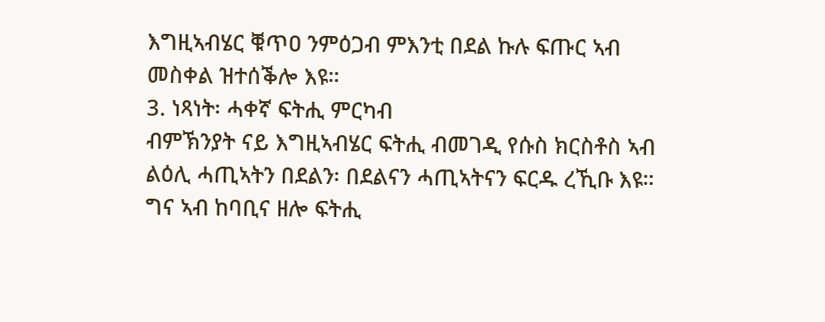እግዚኣብሄር ቑጥዐ ንምዕጋብ ምእንቲ በደል ኩሉ ፍጡር ኣብ መስቀል ዝተሰቕሎ እዩ።
3. ነጻነት፡ ሓቀኛ ፍትሒ ምርካብ
ብምኽንያት ናይ እግዚኣብሄር ፍትሒ ብመገዲ የሱስ ክርስቶስ ኣብ ልዕሊ ሓጢኣትን በደልን፡ በደልናን ሓጢኣትናን ፍርዱ ረኺቡ እዩ። ግና ኣብ ከባቢና ዘሎ ፍትሒ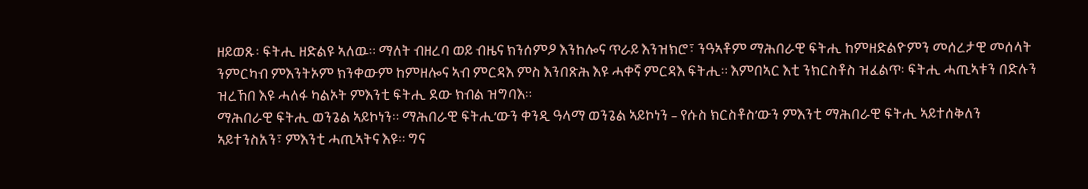ዘይወጹ፡ ፍትሒ ዘድልዩ ኣለዉ። ማለት ብዘረባ ወይ ብዜና ክንሰምዖ እንከሎና ጥራይ እንዝክሮ፣ ንዓኣቶም ማሕበራዊ ፍትሒ ከምዘድልዮምን መሰረታዊ መሰላት ንምርካብ ምእንትኦም ክንቀውም ከምዘሎና ኣብ ምርዳእ ምስ እንበጽሕ እዩ ሓቀኛ ምርዳእ ፍትሒ። እምበኣር እቲ ንክርስቶስ ዝፈልጥ፡ ፍትሒ ሓጢኣቱን በድሉን ዝረኸበ እዩ ሓለፋ ካልኦት ምእንቲ ፍትሒ ደው ክብል ዝግባእ።
ማሕበራዊ ፍትሒ ወንጌል ኣይኮነን። ማሕበራዊ ፍትሒ’ውን ቀንዲ ዓላማ ወንጌል ኣይኮነን – የሱስ ክርስቶስ’ውን ምእንቲ ማሕበራዊ ፍትሒ ኣይተሰቅለን ኣይተንስአን፣ ምእንቲ ሓጢኣትና እዩ። ግና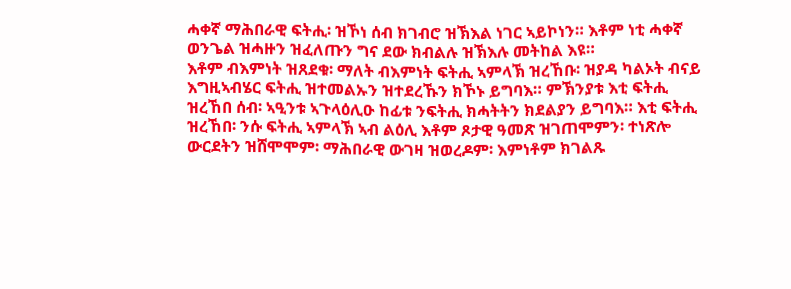ሓቀኛ ማሕበራዊ ፍትሒ፡ ዝኾነ ሰብ ክገብሮ ዝኽእል ነገር ኣይኮነን። እቶም ነቲ ሓቀኛ ወንጌል ዝሓዙን ዝፈለጡን ግና ደው ክብልሉ ዝኽእሉ መትከል እዩ።
እቶም ብእምነት ዝጸደቁ፡ ማለት ብእምነት ፍትሒ ኣምላኽ ዝረኸቡ፡ ዝያዳ ካልኦት ብናይ እግዚኣብሄር ፍትሒ ዝተመልኡን ዝተደረኹን ክኾኑ ይግባእ። ምኽንያቱ እቲ ፍትሒ ዝረኸበ ሰብ፡ ኣዒንቱ ኣጉላዕሊዑ ከፊቱ ንፍትሒ ክሓትትን ክደልያን ይግባእ። እቲ ፍትሒ ዝረኸበ፡ ንሱ ፍትሒ ኣምላኽ ኣብ ልዕሊ እቶም ጾታዊ ዓመጽ ዝገጠሞምን፡ ተነጽሎ ውርደትን ዝሸሞሞም፡ ማሕበራዊ ውገዛ ዝወረዶም፡ እምነቶም ክገልጹ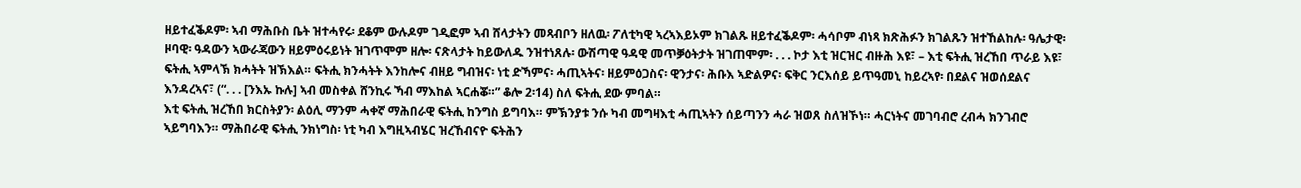ዘይተፈቕዶም፡ ኣብ ማሕቡስ ቤት ዝተሓየሩ፡ ደቆም ውሉዶም ገዲፎም ኣብ ሸላታትን መጻብቦን ዘለዉ፡ ፖለቲካዊ ኣረኣእይኦም ክገልጹ ዘይተፈቕዶም፡ ሓሳቦም ብነጻ ክጽሕፉን ክገልጹን ዝተኸልከሉ፡ ዓሌታዊ፡ ዞባዊ፡ ዓዳውን ኣውራጃውን ዘይምዕሩይነት ዝገጥሞም ዘሎ፡ ናጽላታት ከይውለዱ ንዝተነጸሉ፡ ውሽጣዊ ዓዳዊ መጥቓዕትታት ዝገጠሞም፡ . . . ኮታ እቲ ዝርዝር ብዙሕ እዩ፣ – እቲ ፍትሒ ዝረኸበ ጥራይ እዩ፣ ፍትሒ ኣምላኽ ክሓትት ዝኽእል። ፍትሒ ክንሓትት እንከሎና ብዘይ ግብዝና፡ ነቲ ድኻምና፡ ሓጢኣትና፡ ዘይምዕጋስና፡ ዊንታና፡ ሕቡእ ኣድልዎና፡ ፍቅር ንርእሰይ ይጥዓመኒ ከይረኣየ፡ በደልና ዝወሰደልና እንዳረኣና፣ (“. . . [ንእኡ ኩሉ] ኣብ መስቀል ሸንኪሩ ኻብ ማእከል ኣርሐቖ።” ቆሎ 2፡14) ስለ ፍትሒ ደው ምባል።
እቲ ፍትሒ ዝረኸበ ክርስትያን፡ ልዕሊ ማንም ሓቀኛ ማሕበራዊ ፍትሒ ከንግስ ይግባእ። ምኽንያቱ ንሱ ካብ መግዛእቲ ሓጢኣትን ሰይጣንን ሓራ ዝወጸ ስለዝኾነ። ሓርነትና መገባብሮ ረብሓ ክንገብሮ ኣይግባእን። ማሕበራዊ ፍትሒ ንክነግስ፡ ነቲ ካብ እግዚኣብሄር ዝረኸብናዮ ፍትሕን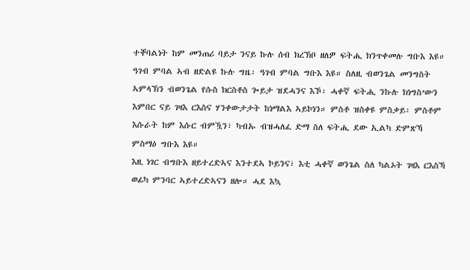ተቐባልነት ከም መንጠሪ ባይታ ንናይ ኩሉ ሰብ ክረኽቦ ዘለዎ ፍትሒ ክንጥቀመሉ ግቡእ እዩ። ዓገብ ምባል ኣብ ዘድልዩ ኩሉ ግዜ፡ ዓገብ ምባል ግቡእ እዩ። ስለዚ ብወንጌል መንግስት ኣምላኽን ብወንጌል የሱስ ክርስቶስ ጐይታ ዝደሓንና እኾ፡ ሓቀኛ ፍትሒ ንኩሉ ክነግስ’ውን እምበር ናይ ገዛእ ርእስና ሃንቀውታታት ከነማልእ ኣይኮነን። ምስቶ ዝስቀዩ ምስቃይ፡ ምስቶም እሱራት ከም እሱር ብምዃን፣ ካብኡ ብዝሓለፈ ድማ ስለ ፍትሒ ደው ኢልካ ድምጽኻ ምስማዕ ግቡእ እዩ።
እዚ ነገር ብግቡእ ዘይተረድኣና እንተደኣ ኮይንና፣ እቲ ሓቀኛ ወንጌል ስለ ካልኦት ገዛእ ርእስኻ ወፊካ ምንባር ኣይተረድኣናን ዘሎ። ሓደ እኳ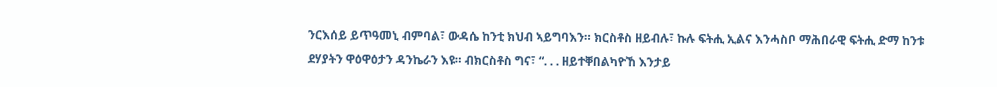ንርእሰይ ይጥዓመኒ ብምባል፣ ውዳሴ ከንቲ ክህብ ኣይግባእን። ክርስቶስ ዘይብሉ፣ ኩሉ ፍትሒ ኢልና እንሓስቦ ማሕበራዊ ፍትሒ ድማ ከንቱ ደሃያትን ዋዕዋዕታን ዳንኬራን እዩ። ብክርስቶስ ግና፣ “. . . ዘይተቐበልካዮኸ እንታይ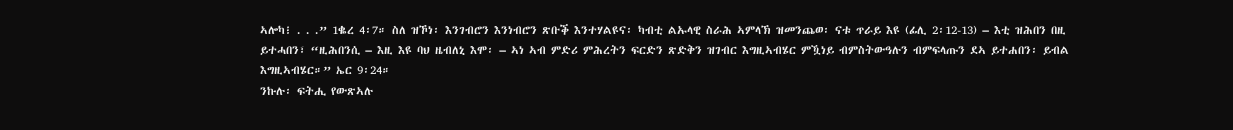ኣሎካ፧ . . .” 1ቈረ 4፡7። ስለ ዝኾነ፡ እንገብሮን እንነብሮን ጽቡቕ እንተሃልዩና፡ ካብቲ ልኡላዊ ስራሕ ኣምላኽ ዝመንጨወ፡ ናቱ ጥራይ እዩ (ፊሊ 2፡12-13) – እቲ ዝሕበን በዚ ይተሓበን፣ “ዚሕበንሲ – እዚ እዩ ባህ ዜብለኒ እሞ፡ – ኣነ ኣብ ምድሪ ምሕረትን ፍርድን ጽድቅን ዝገብር እግዚኣብሄር ምዃነይ ብምስትውዓሉን ብምፍላጡን ደኣ ይተሐበን፡ ይብል እግዚኣብሄር።” ኤር 9፡24።
ንኩሉ፡ ፍትሒ የውጽኣሉ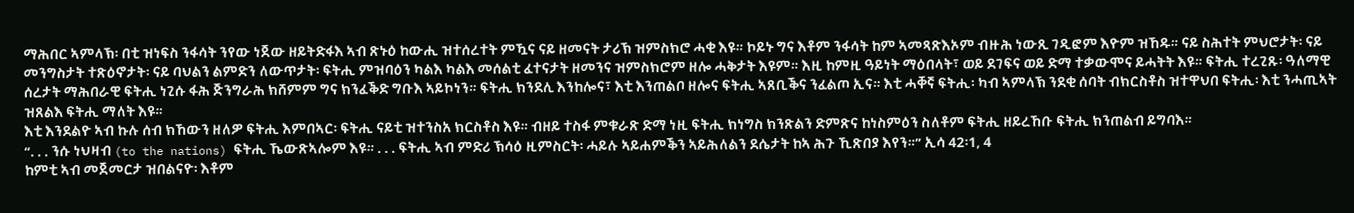ማሕበር ኣምላኽ፡ በቲ ዝነፍስ ንፋሳት ንየው ነጀው ዘይትድፋእ ኣብ ጽኑዕ ከውሒ ዝተሰረተት ምዃና ናይ ዘመናት ታሪኽ ዝምስክሮ ሓቂ እዩ። ኮይኑ ግና እቶም ንፋሳት ከም ኣመጻጽእኦም ብዙሕ ነውጺ ገዲፎም እዮም ዝኸዱ። ናይ ስሕተት ምህሮታት፡ ናይ መንግስታት ተጽዕኖታት፡ ናይ ባህልን ልምድን ለውጥታት፡ ፍትሒ ምዝባዕን ካልእ ካልእ መሰልቲ ፈተናታት ዘመንና ዝምስክሮም ዘሎ ሓቅታት እዩም። እዚ ከምዚ ዓይነት ማዕበላት፣ ወይ ደገፍና ወይ ድማ ተቃውሞና ይሓትት እዩ። ፍትሒ ተረጊጹ፡ ዓለማዊ ሰረታት ማሕበራዊ ፍትሒ ነጊሱ ፋሕ ጅንግራሕ ክሸምም ግና ክንፈቕድ ግቡእ ኣይኮነን። ፍትሒ ክንደሊ እንከሎና፣ እቲ እንጠልቦ ዘሎና ፍትሒ ኣጸቢቕና ንፈልጦ ኢና። እቲ ሓቐኛ ፍትሒ፡ ካብ ኣምላኽ ንደቂ ሰባት ብክርስቶስ ዝተዋህበ ፍትሒ፡ እቲ ንሓጢኣት ዝጸልእ ፍትሒ ማለት እዩ።
እቲ እንደልዮ ኣብ ኩሉ ሰብ ክኸውን ዘለዎ ፍትሒ እምበኣር፡ ፍትሒ ናይቲ ዝተንስአ ክርስቶስ እዩ። ብዘይ ተስፋ ምቁራጽ ድማ ነዚ ፍትሒ ክነግስ ክንጽልን ድምጽና ከነስምዕን ስለቶም ፍትሒ ዘይረኸቡ ፍትሒ ክንጠልብ ይግባእ።
“. . . ንሱ ነህዛብ (to the nations) ፍትሒ ኼውጽኣሎም እዩ። . . . ፍትሒ ኣብ ምድሪ ኽሳዕ ዚምስርት፡ ሓይሉ ኣይሐምቕን ኣይሕለልን ደሴታት ከኣ ሕጉ ኺጽበያ እየን።” ኢሳ 42፡1, 4
ከምቲ ኣብ መጀመርታ ዝበልናዮ፡ እቶም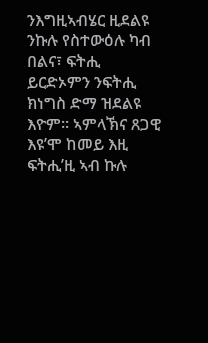ንእግዚኣብሄር ዚደልዩ ንኩሉ የስተውዕሉ ካብ በልና፣ ፍትሒ ይርድኦምን ንፍትሒ ክነግስ ድማ ዝደልዩ እዮም። ኣምላኽና ጸጋዊ እዩ’ሞ ከመይ እዚ ፍትሒ’ዚ ኣብ ኩሉ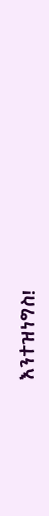እንተዝነግስ!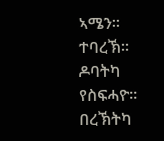ኣሜን። ተባረኽ።
ዶባትካ የስፍሓዮ። በረኽትካ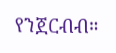የንጀርብብ።